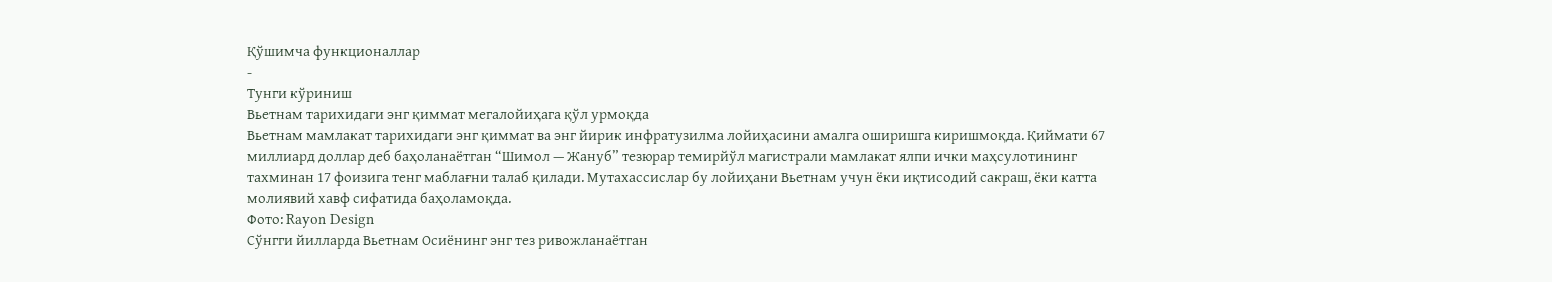Қўшимча функционаллар
-
Тунги кўриниш
Вьетнам тарихидаги энг қиммат мегалойиҳага қўл урмоқда
Вьетнам мамлакат тарихидаги энг қиммат ва энг йирик инфратузилма лойиҳасини амалга оширишга киришмоқда. Қиймати 67 миллиард доллар деб баҳоланаётган “Шимол — Жануб” тезюрар темирйўл магистрали мамлакат ялпи ички маҳсулотининг тахминан 17 фоизига тенг маблағни талаб қилади. Мутахассислар бу лойиҳани Вьетнам учун ёки иқтисодий сакраш, ёки катта молиявий хавф сифатида баҳоламоқда.
Фото: Rayon Design
Сўнгги йилларда Вьетнам Осиёнинг энг тез ривожланаётган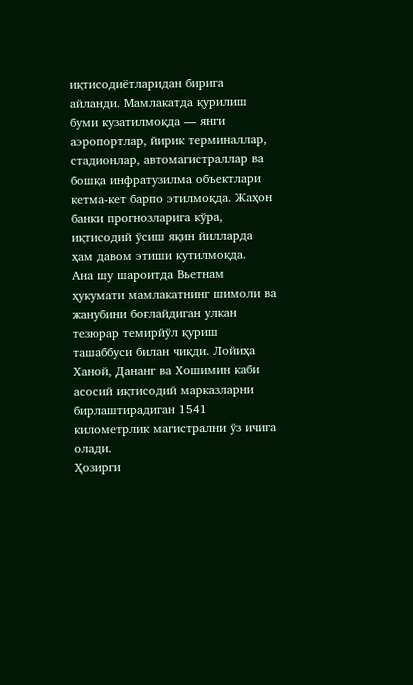иқтисодиётларидан бирига айланди. Мамлакатда қурилиш буми кузатилмоқда — янги аэропортлар, йирик терминаллар, стадионлар, автомагистраллар ва бошқа инфратузилма объектлари кетма-кет барпо этилмоқда. Жаҳон банки прогнозларига кўра, иқтисодий ўсиш яқин йилларда ҳам давом этиши кутилмоқда.
Ана шу шароитда Вьетнам ҳукумати мамлакатнинг шимоли ва жанубини боғлайдиган улкан тезюрар темирйўл қуриш ташаббуси билан чиқди. Лойиҳа Ханой, Дананг ва Хошимин каби асосий иқтисодий марказларни бирлаштирадиган 1541 километрлик магистрални ўз ичига олади.
Ҳозирги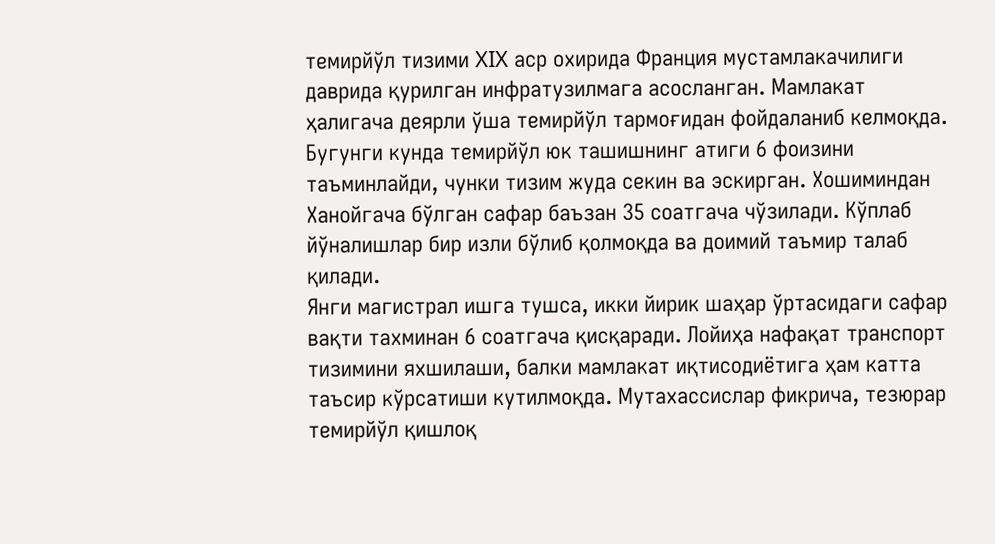темирйўл тизими XIX аср охирида Франция мустамлакачилиги даврида қурилган инфратузилмага асосланган. Мамлакат ҳалигача деярли ўша темирйўл тармоғидан фойдаланиб келмоқда. Бугунги кунда темирйўл юк ташишнинг атиги 6 фоизини таъминлайди, чунки тизим жуда секин ва эскирган. Хошиминдан Ханойгача бўлган сафар баъзан 35 соатгача чўзилади. Кўплаб йўналишлар бир изли бўлиб қолмоқда ва доимий таъмир талаб қилади.
Янги магистрал ишга тушса, икки йирик шаҳар ўртасидаги сафар вақти тахминан 6 соатгача қисқаради. Лойиҳа нафақат транспорт тизимини яхшилаши, балки мамлакат иқтисодиётига ҳам катта таъсир кўрсатиши кутилмоқда. Мутахассислар фикрича, тезюрар темирйўл қишлоқ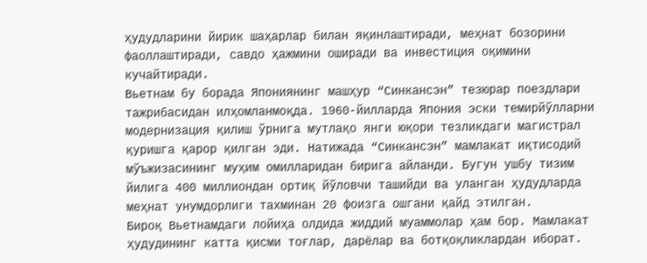ҳудудларини йирик шаҳарлар билан яқинлаштиради, меҳнат бозорини фаоллаштиради, савдо ҳажмини оширади ва инвестиция оқимини кучайтиради.
Вьетнам бу борада Япониянинг машҳур “Синкансэн” тезюрар поездлари тажрибасидан илҳомланмоқда. 1960-йилларда Япония эски темирйўлларни модернизация қилиш ўрнига мутлақо янги юқори тезликдаги магистрал қуришга қарор қилган эди. Натижада “Синкансэн” мамлакат иқтисодий мўъжизасининг муҳим омилларидан бирига айланди. Бугун ушбу тизим йилига 400 миллиондан ортиқ йўловчи ташийди ва уланган ҳудудларда меҳнат унумдорлиги тахминан 20 фоизга ошгани қайд этилган.
Бироқ Вьетнамдаги лойиҳа олдида жиддий муаммолар ҳам бор. Мамлакат ҳудудининг катта қисми тоғлар, дарёлар ва ботқоқликлардан иборат.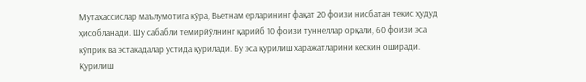Мутахассислар маълумотига кўра, Вьетнам ерларининг фақат 20 фоизи нисбатан текис ҳудуд ҳисобланади. Шу сабабли темирйўлнинг қарийб 10 фоизи туннеллар орқали, 60 фоизи эса кўприк ва эстакадалар устида қурилади. Бу эса қурилиш харажатларини кескин оширади.
Қурилиш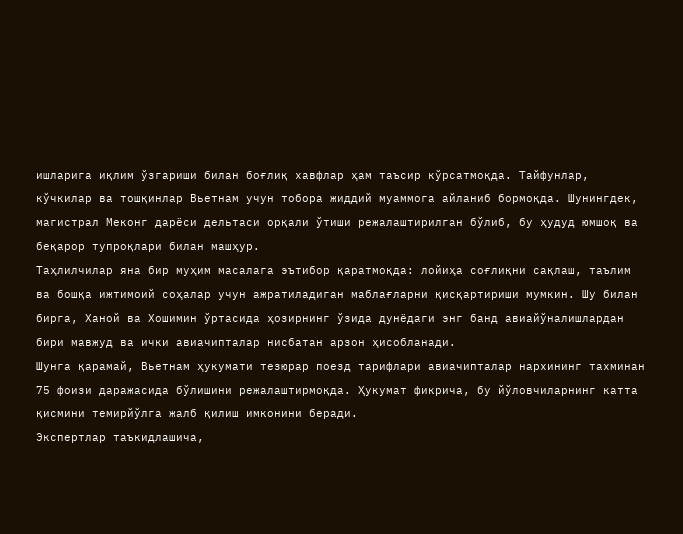ишларига иқлим ўзгариши билан боғлиқ хавфлар ҳам таъсир кўрсатмоқда. Тайфунлар, кўчкилар ва тошқинлар Вьетнам учун тобора жиддий муаммога айланиб бормоқда. Шунингдек, магистрал Меконг дарёси дельтаси орқали ўтиши режалаштирилган бўлиб, бу ҳудуд юмшоқ ва беқарор тупроқлари билан машҳур.
Таҳлилчилар яна бир муҳим масалага эътибор қаратмоқда: лойиҳа соғлиқни сақлаш, таълим ва бошқа ижтимоий соҳалар учун ажратиладиган маблағларни қисқартириши мумкин. Шу билан бирга, Ханой ва Хошимин ўртасида ҳозирнинг ўзида дунёдаги энг банд авиайўналишлардан бири мавжуд ва ички авиачипталар нисбатан арзон ҳисобланади.
Шунга қарамай, Вьетнам ҳукумати тезюрар поезд тарифлари авиачипталар нархининг тахминан 75 фоизи даражасида бўлишини режалаштирмоқда. Ҳукумат фикрича, бу йўловчиларнинг катта қисмини темирйўлга жалб қилиш имконини беради.
Экспертлар таъкидлашича,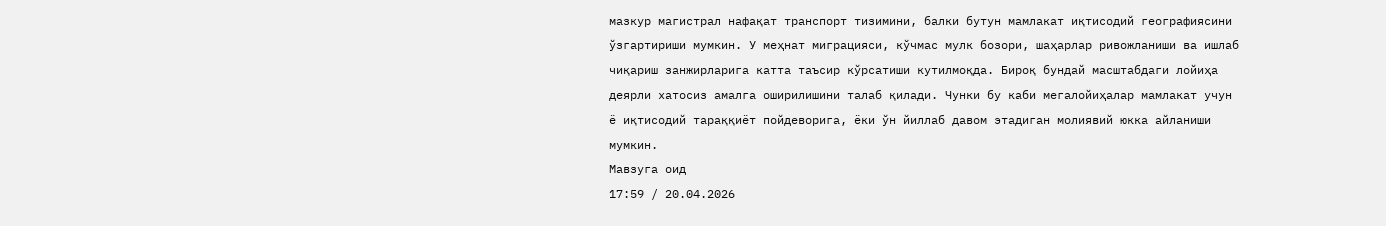мазкур магистрал нафақат транспорт тизимини, балки бутун мамлакат иқтисодий географиясини ўзгартириши мумкин. У меҳнат миграцияси, кўчмас мулк бозори, шаҳарлар ривожланиши ва ишлаб чиқариш занжирларига катта таъсир кўрсатиши кутилмоқда. Бироқ бундай масштабдаги лойиҳа деярли хатосиз амалга оширилишини талаб қилади. Чунки бу каби мегалойиҳалар мамлакат учун ё иқтисодий тараққиёт пойдеворига, ёки ўн йиллаб давом этадиган молиявий юкка айланиши мумкин.
Мавзуга оид
17:59 / 20.04.2026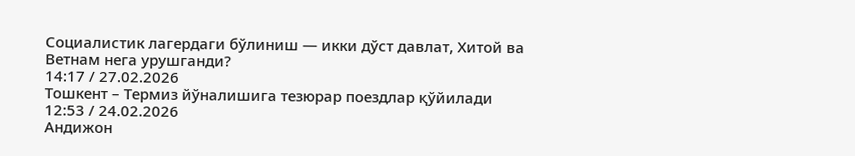Социалистик лагердаги бўлиниш — икки дўст давлат, Хитой ва Ветнам нега урушганди?
14:17 / 27.02.2026
Тошкент – Термиз йўналишига тезюрар поездлар қўйилади
12:53 / 24.02.2026
Андижон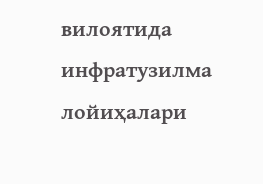вилоятида инфратузилма лойиҳалари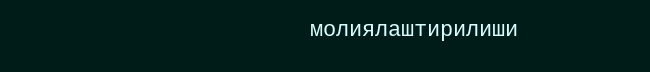молиялаштирилиши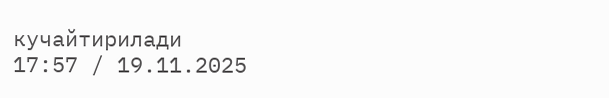кучайтирилади
17:57 / 19.11.2025